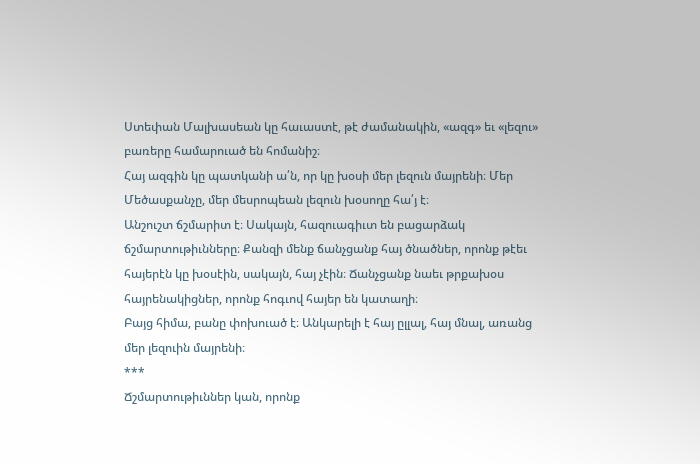Ստեփան Մալխասեան կը հաւաստէ, թէ ժամանակին, «ազգ» եւ «լեզու» բառերը համարուած են հոմանիշ։
Հայ ազգին կը պատկանի ա՛ն, որ կը խօսի մեր լեզուն մայրենի։ Մեր Մեծասքանչը, մեր մեսրոպեան լեզուն խօսողը հա՛յ է։
Անշուշտ ճշմարիտ է։ Սակայն, հազուագիւտ են բացարձակ ճշմարտութիւնները։ Քանզի մենք ճանչցանք հայ ծնածներ, որոնք թէեւ հայերէն կը խօսէին, սակայն, հայ չէին։ Ճանչցանք նաեւ թրքախօս հայրենակիցներ, որոնք հոգւով հայեր են կատաղի։
Բայց հիմա, բանը փոխուած է։ Անկարելի է հայ ըլլալ, հայ մնալ, առանց մեր լեզուին մայրենի։
***
Ճշմարտութիւններ կան, որոնք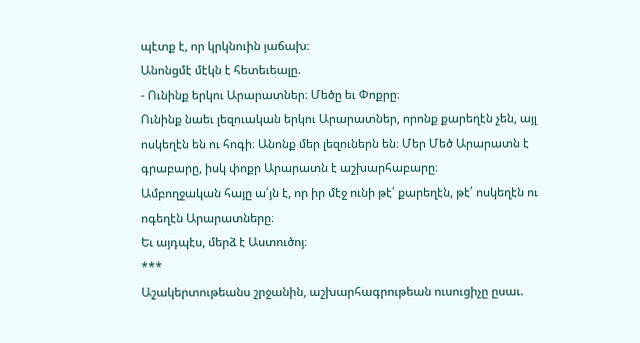պէտք է, որ կրկնուին յաճախ։
Անոնցմէ մէկն է հետեւեալը.
- Ունինք երկու Արարատներ։ Մեծը եւ Փոքրը։
Ունինք նաեւ լեզուական երկու Արարատներ, որոնք քարեղէն չեն, այլ ոսկեղէն են ու հոգի։ Անոնք մեր լեզուներն են։ Մեր Մեծ Արարատն է գրաբարը, իսկ փոքր Արարատն է աշխարհաբարը։
Ամբողջական հայը ա՛յն է, որ իր մէջ ունի թէ՛ քարեղէն, թէ՛ ոսկեղէն ու ոգեղէն Արարատները։
Եւ այդպէս, մերձ է Աստուծոյ։
***
Աշակերտութեանս շրջանին, աշխարհագրութեան ուսուցիչը ըսաւ.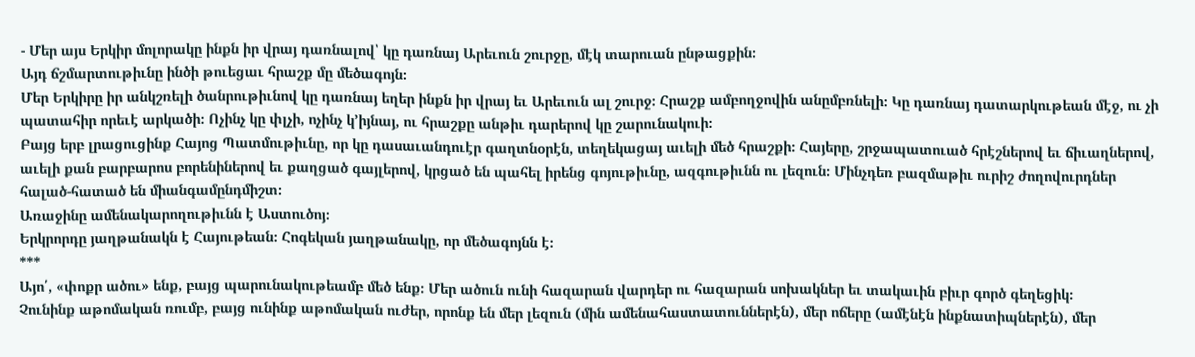- Մեր այս Երկիր մոլորակը ինքն իր վրայ դառնալով՝ կը դառնայ Արեւուն շուրջը, մէկ տարուան ընթացքին։
Այդ ճշմարտութիւնը ինծի թուեցաւ հրաշք մը մեծագոյն։
Մեր Երկիրը իր անկշռելի ծանրութիւնով կը դառնայ եղեր ինքն իր վրայ եւ Արեւուն ալ շուրջ։ Հրաշք ամբողջովին անըմբռնելի։ Կը դառնայ դատարկութեան մէջ, ու չի պատահիր որեւէ արկածի։ Ոչինչ կը փլչի, ոչինչ կ’իյնայ, ու հրաշքը անթիւ դարերով կը շարունակուի։
Բայց երբ լրացուցինք Հայոց Պատմութիւնը, որ կը դասաւանդուէր գաղտնօրէն, տեղեկացայ աւելի մեծ հրաշքի։ Հայերը, շրջապատուած հրէշներով եւ ճիւաղներով, աւելի քան բարբարոս բորենիներով եւ քաղցած գայլերով, կրցած են պահել իրենց գոյութիւնը, ազգութիւնն ու լեզուն։ Մինչդեռ բազմաթիւ ուրիշ ժողովուրդներ հալած-հատած են միանգամընդմիշտ։
Առաջինը ամենակարողութիւնն է Աստուծոյ։
Երկրորդը յաղթանակն է Հայութեան։ Հոգեկան յաղթանակը, որ մեծագոյնն է։
***
Այո՛, «փոքր ածու» ենք, բայց պարունակութեամբ մեծ ենք։ Մեր ածուն ունի հազարան վարդեր ու հազարան սոխակներ եւ տակաւին բիւր գործ գեղեցիկ։
Չունինք աթոմական ռումբ, բայց ունինք աթոմական ուժեր, որոնք են մեր լեզուն (մին ամենահաստատուններէն), մեր ոճերը (ամէնէն ինքնատիպներէն), մեր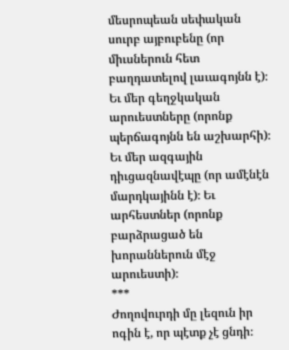մեսրոպեան սեփական սուրբ այբուբենը (որ միւսներուն հետ բաղդատելով լաւագոյնն է)։ Եւ մեր գեղջկական արուեստները (որոնք պերճագոյնն են աշխարհի)։ Եւ մեր ազգային դիւցազնավէպը (որ ամէնէն մարդկայինն է)։ Եւ արհեստներ (որոնք բարձրացած են խորաններուն մէջ արուեստի)։
***
Ժողովուրդի մը լեզուն իր ոգին է, որ պէտք չէ ցնդի։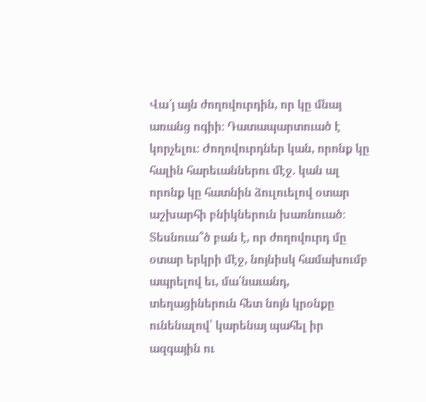Վա՜յ այն ժողովուրդին, որ կը մնայ առանց ոգիի։ Դատապարտուած է կորչելու։ Ժողովուրդներ կան, որոնք կը հալին հարեւաններու մէջ. կան ալ որոնք կը հատնին ձուլուելով օտար աշխարհի բնիկներուն խառնուած։ Տեսնուա՞ծ բան է, որ ժողովուրդ մը օտար երկրի մէջ, նոյնիսկ համախումբ ապրելով եւ, մա՛նաւանդ, տեղացիներուն հետ նոյն կրօնքը ունենալով՝ կարենայ պահել իր ազգային ու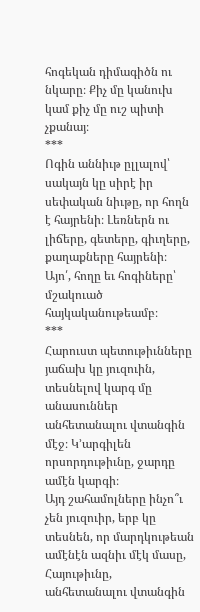հոգեկան դիմագիծն ու նկարը։ Քիչ մը կանուխ կամ քիչ մը ուշ պիտի չքանայ։
***
Ոգին աննիւթ ըլլալով՝ սակայն կը սիրէ իր սեփական նիւթը, որ հողն է հայրենի։ Լեռներն ու լիճերը, գետերը, գիւղերը, քաղաքները հայրենի։ Այո՛, հողը եւ հոգիները՝ մշակուած հայկականութեամբ։
***
Հարուստ պետութիւնները յաճախ կը յուզուին, տեսնելով կարգ մը անասուններ անհետանալու վտանգին մէջ։ Կ’արգիլեն որսորդութիւնը, ջարդը ամէն կարգի։
Այդ շահամոլները ինչո՞ւ չեն յուզուիր, երբ կը տեսնեն, որ մարդկութեան ամէնէն ազնիւ մէկ մասը, Հայութիւնը, անհետանալու վտանգին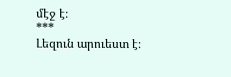մէջ է։
***
Լեզուն արուեստ է։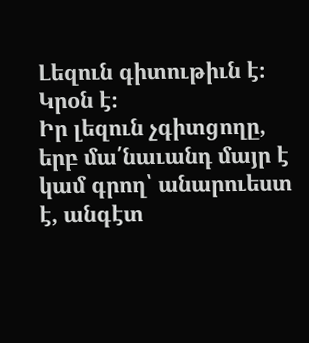Լեզուն գիտութիւն է։ Կրօն է։
Իր լեզուն չգիտցողը, երբ մա՛նաւանդ մայր է կամ գրող՝ անարուեստ է, անգէտ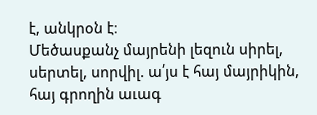է, անկրօն է։
Մեծասքանչ մայրենի լեզուն սիրել, սերտել, սորվիլ. ա՛յս է հայ մայրիկին, հայ գրողին աւագ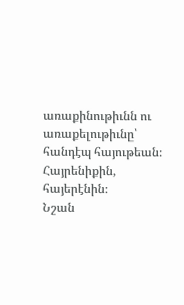առաքինութիւնն ու առաքելութիւնը՝ հանդէպ հայութեան։ Հայրենիքին, հայերէնին։
Նշան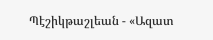Պէշիկթաշլեան - «Ազատ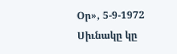Օր», 5-9-1972
Սիւնակը կը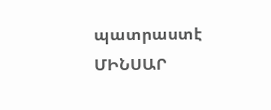պատրաստէ ՄԻՆՍԱՐ